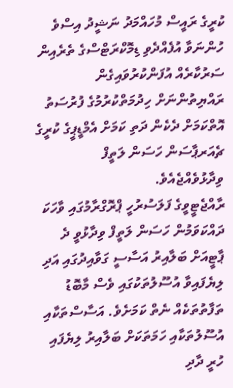ކުރީގެ ރައީސް މުހައްމަދު ނަޝީދު އިސްވެ ހުންނަވާ އުފެއްދެވި ޑިމޮކްރަޓްސްގެ ތެރެއިން ސަރުކާރެއް އުފަންކުރުވައިގެން ރައްޔިތުންނަށް ހިދުމަތްކުރުމުގެ ފުރުސަތު އޮތްކަމަށް ދެކެން ދަތި ކަމަށް އެމްޑީޕީގެ ކުރީގެ ޗެއަރޕާސަން ހަސަން ލަތީފް ވިދާޅުވެއްޖެއެވެ.
ރާއްޖެޓީވީގެ ފަލަސުރުހީ ޕްރޮގްރާމުގައި ވާހަކަ ދައްކަވަމުން ހަސަން ލަތީފް ވިދާޅުވީ ދެ ޕާޓީއަށް ބަލާއިރު އަސާސީ ގަވާއިދުގައި އަދި ލިޔެފައިވާ އުސޫލުތަކުގައި ވެސް މާބޮޑު ތަފާތުތަކެއް ނެތް ކަމަށެވެ. އަސާސްތަކާއި އުސޫލުތަކާއި ހަމަތަކަށް ބަލާއިރު ލިޔެފައި ހުރީ ދާދި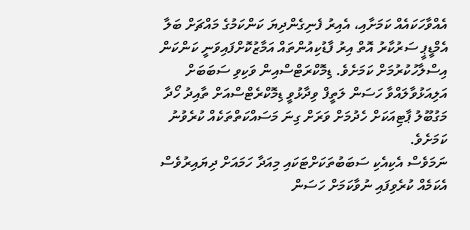އެއްވާހަކައެއް ކަމަށާއި، އެއިރު ފެނިގެންދިޔަ ކަންކަމުގެ މައްޗަށް ބަލާ އެމްޑީޕީ ސަރުކާރު އޮތް އިރު ފާޑުކިއުންތައް އަމާޒުކޮށްފައިވަނީ ކަންކަން އިސްލާހުކުރުމަށް ކަމަށެވެ. ޑިމޮކްރަޓްސްއިން ވަކިވި ސަބަބަށް އަލިއަޅުވާލައްވާ ހަސަން ލަތީފް ވިދާޅުވީ ޑިމޮކްރެޓްސްއަށް ތާއިދު ހޯދާ މަގުބޫލު ޕާޓިއަކަށް ހެދުމަށް ވަރަށް ގިނަ މަސައްކަތްތަކެއް ކުރެވުނު ކަމަށެވެ.
ނަމަވެސް އެކިއެކި ސަބަބުތަކަށްޓަކައި މިއަދާ ހަމައަށް ދިޔައިރުވެސް އެކަމެއް ކުރެވިފައި ނުވާކަމަށް ހަސަން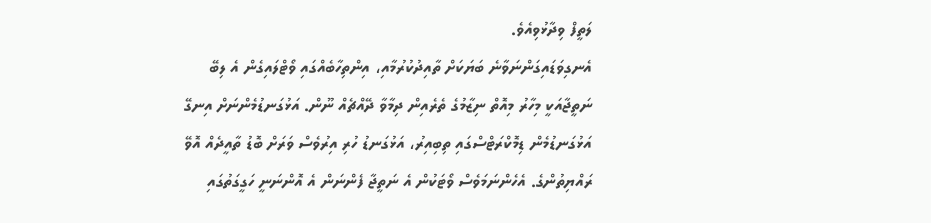ލަތީފް ވިދާޅުވިއެވެ.
އެނގިވަޑައިގަންނަވާނެ ބަޔަކަށް ތާއިދުކުރުމާއި، އިންތިހާބެއްގައި ވޯޓްލައިގެން އެ ލިބޭ ނަތީޖާއަކީ މިހާރު މިއޮތް ނިޒާމުގެ ތެރެއިން ދިމާވާ ދޭއްޗެއް ނޫން. އަޅުގަނޑުމެންނަށް އިނގޭ އަޅުގަނޑުމެން ޑިމޮކްރަޓްސްގައި ތިބިއިރު، އަޅުގަނޑު ހުރި އިރުވެސް ވަރަށް ބޮޑު ތާއީދެއް އޮވޭ ރައްޔިތުންގެ. އެހެންނަމަވެސް ވޯޓަކުން އެ ނަތީޖާ ފެންނަން އެ އޮންނަނީ ހަގީގަތުގައި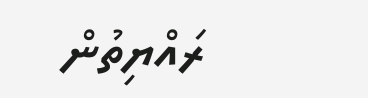ރައްޔިތުން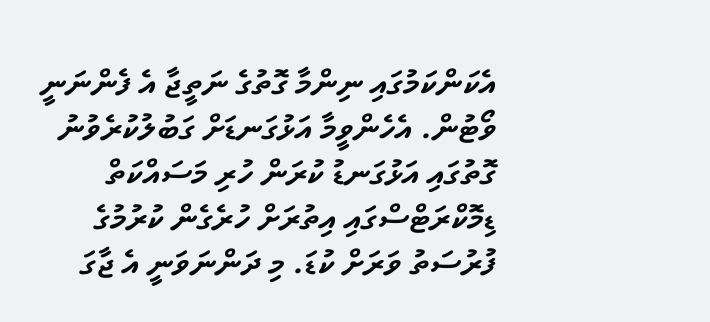އެކަންކަމުގައި ނިންމާ ގޮތުގެ ނަތީޖާ އެ ފެންނަނީ ވޯޓުން. އެހެންވީމާ އަޅުގަނޑަށް ގަބުލުކުރެވުނު ގޮތުގައި އަޅުގަނޑު ކުރަން ހުރި މަސައްކަތް ޑިމޮކްރަޓްސްގައި އިތުރަށް ހުރެގެން ކުރުމުގެ ފުރުސަތު ވަރަށް ކުޑަ. މި ދަންނަވަނީ އެ ޖާގަ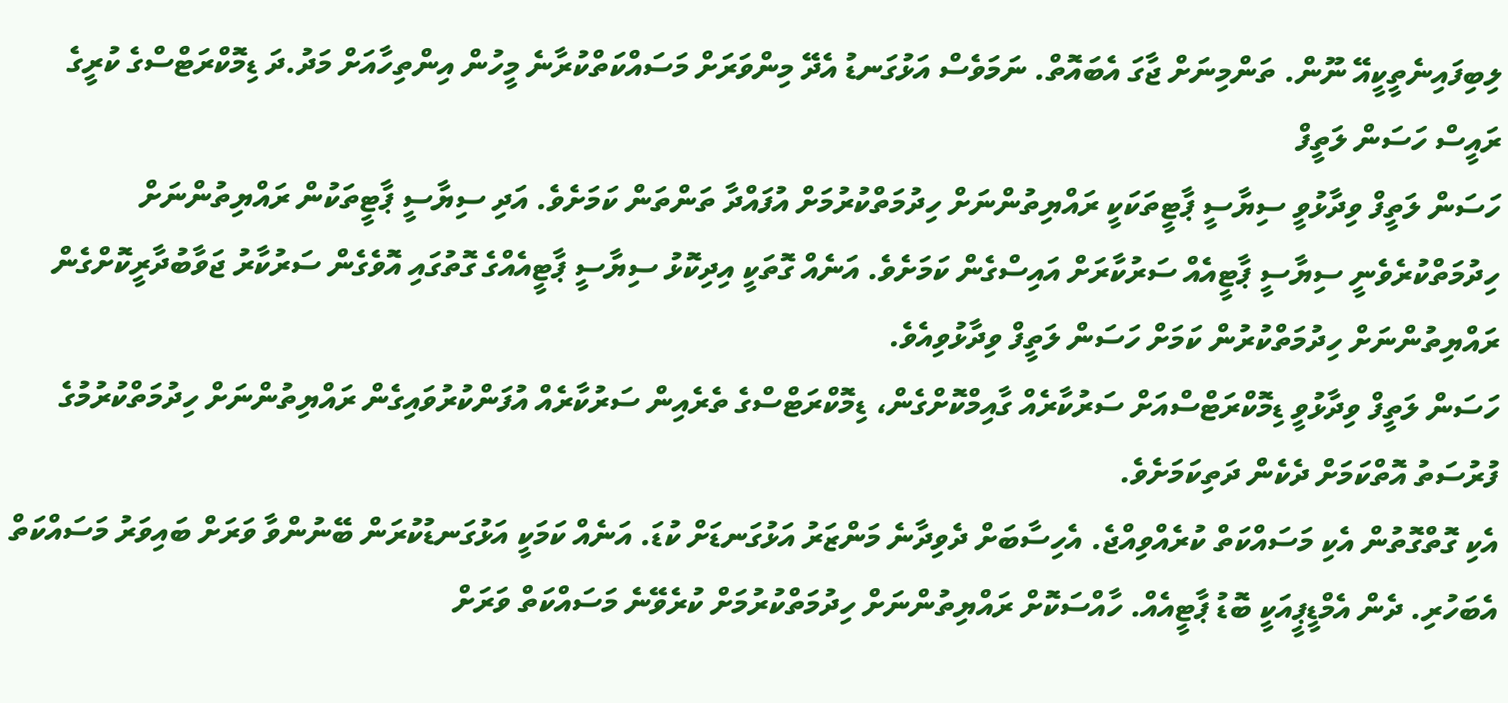ލިބިފައިނެތީކީއޭ ނޫން. ތަންމިނަށް ޖާގަ އެބައޮތް. ނަމަވެސް އަޅުގަނޑު އެދޭ މިންވަރަށް މަސައްކަތްކުރާނެ މީހުން އިންތިހާއަށް މަދު.ދަ ޑިމޮކްރަޓްސްގެ ކުރީގެ ރައީސް ހަސަން ލަތީފް
ހަސަން ލަތީފް ވިދާޅުވީ ސިޔާސީ ޕާޓީތަކަކީ ރައްޔިތުންނަށް ހިދުމަތްކުރުމަށް އުފައްދާ ތަންތަން ކަމަށެވެ. އަދި ސިޔާސީ ޕާޓީތަކުން ރައްޔިތުންނަށް ހިދުމަތްކުރެވެނީ ސިޔާސީ ޕާޓީއެއް ސަރުކާރަށް އައިސްގެން ކަމަށެވެ. އަނެއް ގޮތަކީ އިދިކޮޅު ސިޔާސީ ޕާޓީއެއްގެ ގޮތުގައި އޮވެގެން ސަރުކާރު ޖަވާބުދާރީކޮށްގެން ރައްޔިތުންނަށް ހިދުމަތްކުރުން ކަމަށް ހަސަން ލަތީފް ވިދާޅުވިއެވެ.
ހަސަން ލަތީފް ވިދާޅުވީ ޑިމޮކްރަޓްސްއަށް ސަރުކާރެއް ގާއިމްކޮށްގެން، ޑިމޮކްރަޓްސްގެ ތެރެއިން ސަރުކާރެއް އުފަންކުރުވައިގެން ރައްޔިތުންނަށް ހިދުމަތްކުރުމުގެ ފުރުސަތު އޮތްކަމަށް ދެކެން ދަތިކަމަށެވެ.
އެކި ގޮތްގޮތުން އެކި މަސައްކަތް ކުރެއްވިއްޖެ. އެހިސާބަށް ދެވިދާނެ މަންޒަރު އަޅުގަނޑަށް ކުޑަ. އަނެއް ކަމަކީ އަޅުގަނޑުކުރަން ބޭނުންވާ ވަރަށް ބައިވަރު މަސައްކަތް އެބަހުރި. ދެން އެމްޑީޕީއަކީ ބޮޑު ޕާޓީއެއް. ހާއްސަކޮށް ރައްޔިތުންނަށް ހިދުމަތްކުރުމަށް ކުރެވޭނެ މަސައްކަތް ވަރަށް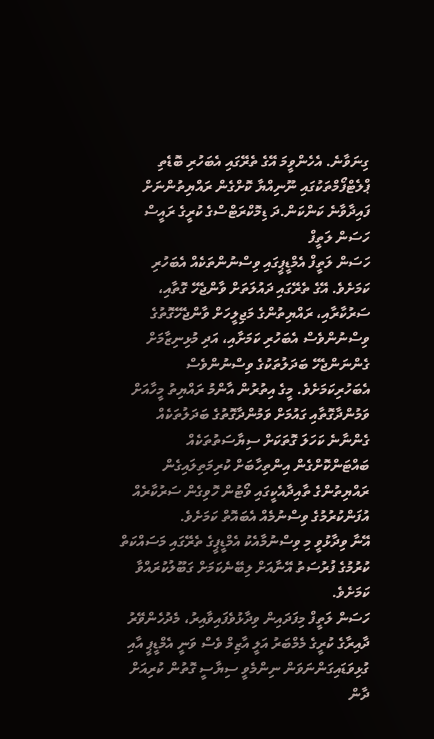ގިނަވާނެ. އެހެންވީމަ އޭގެ ތެރޭގައި އެބަހުރި ބޮޑެތި ޕްލެޓްފޯމްތަކުގައި ނޫނިއްޔާ ކޮށްގެން ރައްޔިތުންނަށް ފައިދާވާނެ ކަންކަން.ދަ ޑިމޮކްރަޓްސްގެ ކުރީގެ ރައީސް ހަސަން ލަތީފް
ހަސަން ލަތީފް އެމްޑީޕީގައި ވިސްނުންތަކެއް އެބަހުރި ކަމަށެވެ. އޭގެ ތެރޭގައި ދައުލަތަށް ވާންޖެހޭ ގޮތާއި، ސަރުކާރާއި، ރައްޔިތުންގެ މަޖިލީހަށް ވާންޖެހޭގޮތުގެ ވިސްނުންވެސް އެބަހުރި ކަމަށާއި، އަދި މުޅިނިޒާމަށް ގެންނަންޖެހޭ ބަދަލުތަކުގެ ވިސްނުންވެސް އެބަހުރިކަމަށެވެ. މީގެ އިތުރުން އާންމު ރައްޔިތު މީހާއަށް ވަމުންދާގޮތާއި ގައުމަށް ވަމުންދާގޮތުގެ ބަދަލުތަކެއް ގެންނާނެ ކަހަލަ ގޮތަކަށް ސިޔާސަތުތަކެއް ބައްޓަންކޮށްގެން އިންތިހާބަށް ކުރިމަތިލައިގެން ރައްޔިތުންގެ ތާއިދާއެކީގައި ވޯޓުން ހޮވިގެން ސަރުކާރެއް އުފަންކުރުމުގެ ވިސްނުމެއް އެބައޮތް ކަމަށެވެ.
އޭނާ ވިދާޅުވީ މި ވިސްނުމާއެކު އެމްޑީޕީގެ ތެރޭގައި މަސައްކަތް ކުރުމުގެ ފުރުސަތު އޭނާއަށް ލިބޭނެކަމަށް ގަބޫލުކުރައްވާ ކަމަށެވެ.
ހަސަން ލަތީފް މިފަދައިން ވިދާޅުވެފައިވާއިރު، މެދުހެންވޭރު ދާއިރާގެ ކުރީގެ މެމްބަރު އަލީ އާޒިމް ވެސް ވަނީ އެމްޑީޕީ އާއި ގުޅިވަޑައިގަންނަވަން ނިންމެވީ ސިޔާސީ ގޮތުން ކުރިއަށް ދާން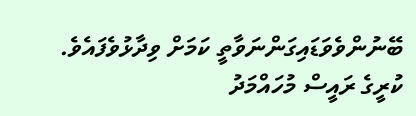ބޭނުންވެވަޑައިގަންނަވާތީ ކަމަށް ވިދާޅުވެފައެވެ.
ކުރީގެ ރައީސް މުހައްމަދު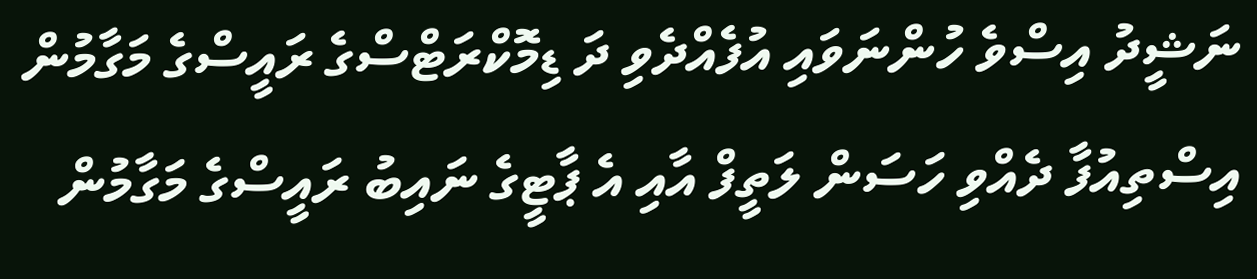ނަޝީދު އިސްވެ ހުންނަވައި އުފެއްދެވި ދަ ޑިމޮކްރަޓްސްގެ ރައީސްގެ މަގާމުން އިސްތިއުފާ ދެއްވި ހަސަން ލަތީފް އާއި އެ ޕާޓީގެ ނައިބު ރައީސްގެ މަގާމުން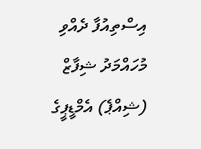އިސްތިއުފާ ދެއްވި މުހައްމަދު ޝިފާޒް (ޝިއްޕެ) އެމްޑީޕީގެ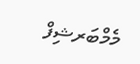މެމްބަރޝިފް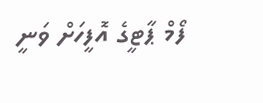ފޯމް ޕާޓީގެ އޮފީހަށް ވަނީ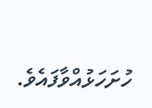ހުށަހަޅުއްވާފައެވެ.